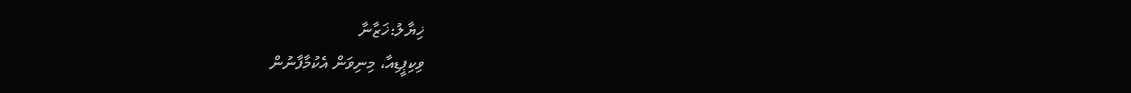ޚިޔާލު:ޚަޒާނާ
ވިކިޕީޑިއާ، މިނިވަން އެކުމާފާނުން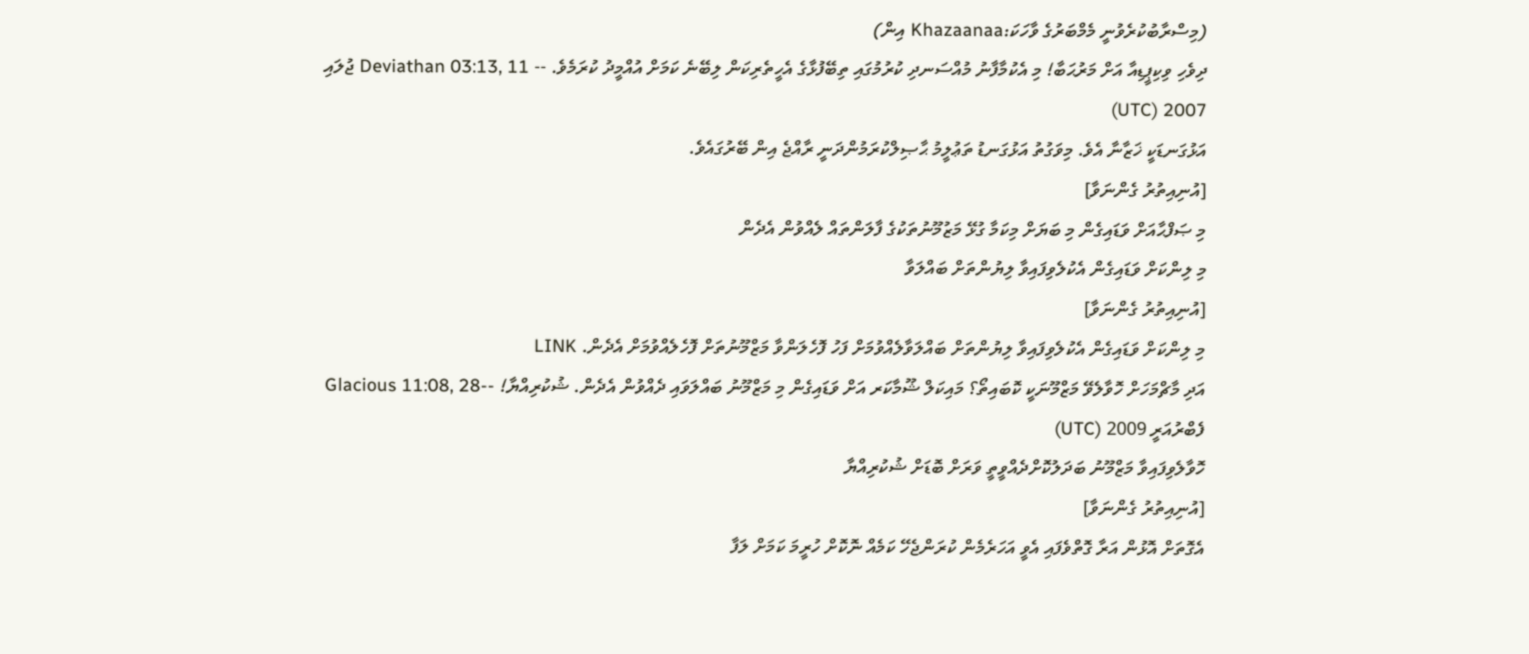(މިސްރާބުކުރެވުނީ މެމްބަރުގެ ވާހަކަ:Khazaanaa އިން)
ދިވެހި ވިކިޕީޑިއާ އަށް މަރުޙަބާ! މި އެކުމާފާނު މުއްސަނދި ކުރުމުގައި ތިބޭފުޅާގެ އެހީތެރިކަން ލިބޭނެ ކަމަށް އުއްމީދު ކުރަމެވެ. -- Deviathan 03:13, 11 ޖުލައި 2007 (UTC)
އަޅުގަނޑަކީ ޚަޒާނާ އެވެ. މިވަގުތު އަޅުގަނޑު ތަޢުލީމު ޙާޞިލްކުރަމުންދަނީ ރާއްޖެ އިން ބޭރުގައެވެ.
[އުނިއިތުރު ގެންނަވާ]
މި ޞަފްޙާއަށް ވަޑައިގެން މި ބަޔަށް މިކަމާ ގުޅޭ މަޒުމޫނުތަކުގެ ފާލަންތައް ލެއްވުން އެދެން
މި ލިންކަށް ވަޑައިގެން އެކުލެވިފައިވާ ލިޔުންތަށް ބައްލަވާ
[އުނިއިތުރު ގެންނަވާ]
މި ލިންކަށް ވަޑައިގެން އެކުލެވިފައިވާ ލިޔުންތަށް ބައްލަވާލެއްވުމަށް ފަހު ފޮހެލަންވާ މަޒްމޫނުތަށް ފޮހެލެއްވުމަށް އެދެން. LINK
އަދި މާޗްމަހަށް ހޮވާލެވޭ މަޒްމޫނަކީ ކޮބައިތޯ؟ މައިކަލް ޝޫމާކަރ އަށް ވަޑައިގެން މި މަޒްމޫނު ބައްލަވައި ދެއްވުން އެދެން. ޝުކުރިއްޔާ! --Glacious 11:08, 28 ފެބްރުއަރީ 2009 (UTC)
ހޮވާލެވިފައިވާ މަޒްމޫނު ބަދަލުކޮށްދެއްވީތީ ވަރަށް ބޮޑަށް ޝުކުރިއްޔާ
[އުނިއިތުރު ގެންނަވާ]
އެގޮތަށް އޮޅުން އަރާ ގޮތްވެފައި އެވީ އަހަރެމެން ކުރަންޖެހޭ ކަމެއް ނޮކޮށް ހުރީމަ ކަމަށް ލަފާ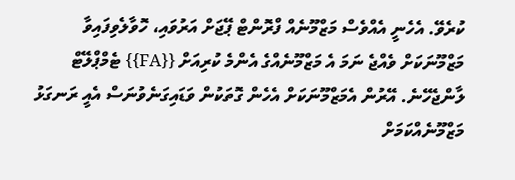ކުރެވޭ. އެހެނީ އެއްވެސް މަޒްމޫނެއް ފްރޮންޓް ޕޭޖަށް އަރުވައި، ހޮވާލެވިފައިވާ މަޒްމޫނަކަށް ވެއްޖެ ނަމަ އެ މަޒްމޫނެއްގެ އެންމެ ކުރިއަށް {{FA}} ޓެމްޕްލޭޓް ލާންޖެހޭނެ. އޭރުން އެމަޒްމޫނަކަށް އެހެން ގޮތަކުން ވަޑައިގަނެވުނަސް އެއީ ރަނގަޅު މަޒްމޫނެއްކަމަށް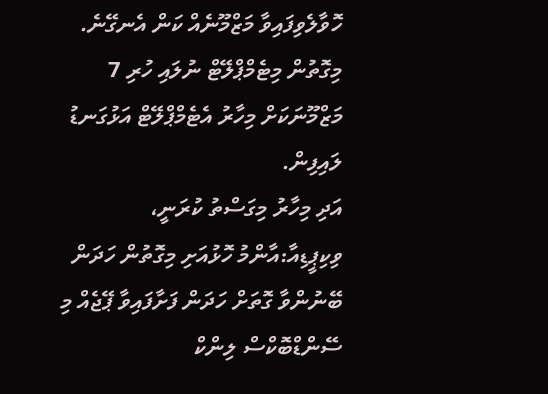ހޮވާލެވިފައިވާ މަޒްމޫނެއް ކަން އެނގޭނެ. މިގޮތުން މިޓެމްޕްލޭޓް ނުލައި ހުރި 7 މަޒްމޫނަކަށް މިހާރު އެޓެމްޕްލޭޓް އަޅުގަނޑު ލައިފިން.
އަދި މިހާރު މިގަސްތު ކުރަނީ، ވިކިޕީޑިއާ:އާންމު ހޮޅުއަށި މިގޮތުން ހަދަން ބޭނުންވާ ގޮތަށް ހަދަން ފަށާފައިވާ ޕޭޖެއް މި ސޭންޑްބޮކްސް ލިންކް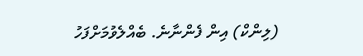(ލިންކް) އިން ފެންނާނެ. ބެއްލެވުމަށްފަހު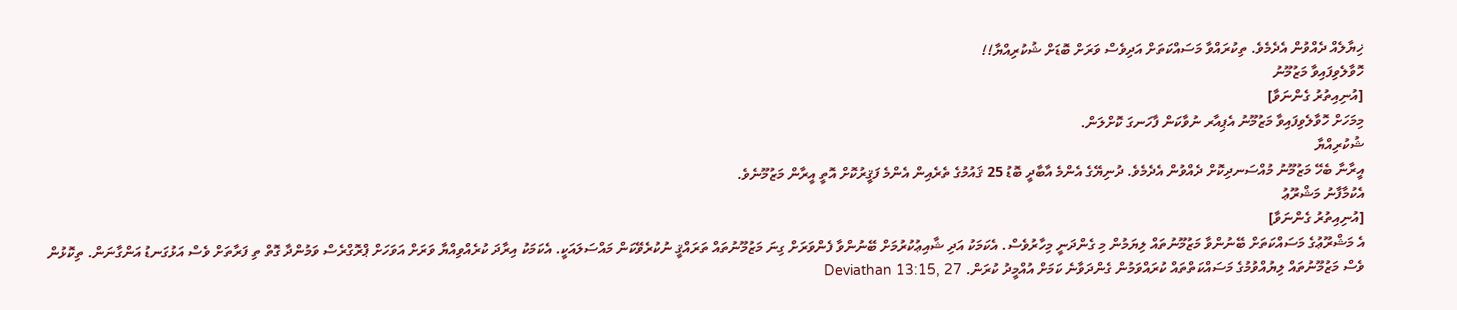ޚިޔާލެއް ދެއްވުން އެދެމެވެ. ތިކުރައްވާ މަސައްކަތަށް އަދިވެސް ވަރަށް ބޮޑަށް ޝުކުރިއްޔާ!!
ހޮވާލެވިފައިވާ މަޒުމޫނު
[އުނިއިތުރު ގެންނަވާ]
މިމަހަށް ހޮވާލެވިފައިވާ މަޒުމޫނު އެޕިއާރ ނުވާކަން ފާހަނގަ ކޮށްލަން.
ޝުކުރިއްޔާ
އީރާނާ ބެހޭ މަޒުމޫނު މުއްސަނދިކޮށް ދެއްވުން އެދެމެވެ. ދުނިޔޭގެ އެންމެ އާބާދީ ބޮޑު 25 ޤައުމުގެ ތެރެއިން އެންމެ ފަޤީރުކޮށް އޮތީ އީރާން މަޒުމޫނެވެ.
އެކުމާފާނު މަޝްރޫޢު
[އުނިއިތުރު ގެންނަވާ]
އެ މަޝްރޫޢުގެ މަސައްކަތަށް ބޭނުންވާ މަޒުމޫނުތައް ލިޔަމުން މި ގެންދަނީ މިހާރުވެސް. އެކަމަކު އަދި ޝާއިޢުކުރުމަށް ބޭނުންވާ ފެންވަރަށް ގިނަ މަޒުމޫނުތައް ތަރައްޤީ ނުކުރެވޭކަން މައްސަލައަކީ. އެކަމަކު އިރާދަ ކުރެއްވިއްޔާ ވަރަށް އަވަހަށް ޕްރޮގްރެސް ވަމުންދާ ގޮތް ތި ފަރާތަށް ވެސް އަޅުގަނޑު އަންގާނަން. ތިކޮޅުން ވެސް މަޒުމޫނުތައް ލިޔުއްވުމުގެ މަސައްކަތްތައް ކުރައްވަމުން ގެންދަވާނެ ކަމަށް އުއްމީދު ކުރަން. Deviathan 13:15, 27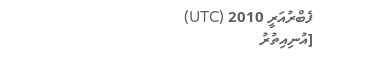ފެބްރުއަރީ 2010 (UTC)
[އުނިއިތުރު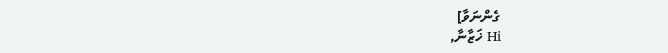ގެންނަވާ]
Hi ޚަޒާނާ,